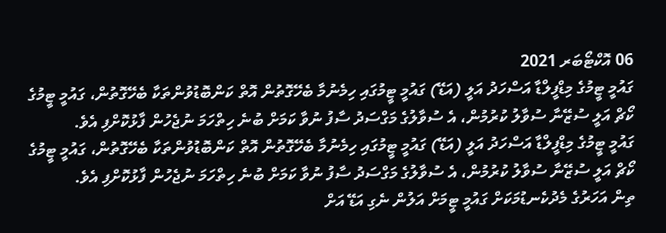06 އޮކްޓޯބަރ 2021
ގައުމީ ޓީމުގެ މިޑްފީލްޑާ އަސްހަދު އަލީ (އަޑޭ) ގައުމީ ޓީމުގައި ހިމެނުމާ ބެހޭގޮތުން އޮތް ކަންބޮޑުވުންތަކާ ބެހޭގޮތުން، ގައުމީ ޓީމުގެ ކޯޗް އަލީ ސުޒޭނާ ސުވާލު ކުރުމުން، އެ ސުވާލުގެ މަގްސަދު ސާފު ނުވާ ކަމަށް ބުނެ ހިތްހަމަ ނުޖެހުން ފާޅުކޮށްފި އެވެ.
ގައުމީ ޓީމުގެ މިޑްފީލްޑާ އަސްހަދު އަލީ (އަޑޭ) ގައުމީ ޓީމުގައި ހިމެނުމާ ބެހޭގޮތުން އޮތް ކަންބޮޑުވުންތަކާ ބެހޭގޮތުން، ގައުމީ ޓީމުގެ ކޯޗް އަލީ ސުޒޭނާ ސުވާލު ކުރުމުން، އެ ސުވާލުގެ މަގްސަދު ސާފު ނުވާ ކަމަށް ބުނެ ހިތްހަމަ ނުޖެހުން ފާޅުކޮށްފި އެވެ.
ތިން އަހަރުގެ މެދުކެނޑުމަކަށް ގައުމީ ޓީމަށް އަލުން ނެގި އަޑޭ އަށް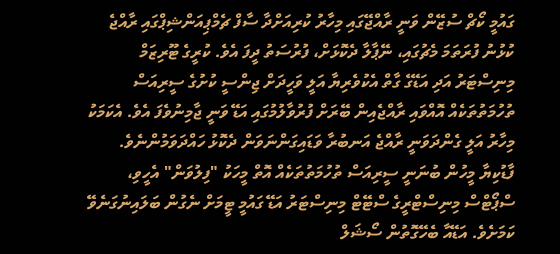ގައުމީ ކޯޗް ސުޒޭން ވަނީ ރާއްޖޭގައި މިހާރު ކުރިއަށްދާ ސާފް ޗެމްޕިއަންޝިޕްގައި ރާއްޖެ ކުޅުނު ފުރަތަމަ މެޗުގައި، ނޭޕާލާ ދެކޮޅަށް، ފުރުސަތު ދީފަ އެވެ. ކުރީގެ ޓޫރިޒަމް މިނިސްޓަރު އަދި އަޑޭގެ ގާތް އެކުވެރިޔާ އަލީ ވަހީދަށް ޖިންސީ ކުށުގެ ސީރިއަސް ތުހުމަތުތަކެއް އޮއްވައި ރާއްޖެއިން ބޭރަށް ފުރުވާލުމުގައި އަޑޭ ވަނީ ޖާމިނުވެފަ އެވެ. އެކަމަކު މިހާރު އަލީ ގެންދަވަނީ ރާއްޖެ އަނބުރާ ވަޑައިގަންނަވަން ދެކޮޅު ހައްދަވަމުންނެވެ.
ފާޑުކިޔާ މީހުން ބުނަނީ ސީރިއަސް ތުހުމަތުތަކެއް އޮތް މީހަކު "ފިލުވަން" އެހީވި، ސްޕޯޓްސް މިނިސްޓްރީގެ ސްޓޭޓް މިނިސްޓަރު އަޑޭ ގައުމީ ޓީމަށް ނެގުން ބަލައިނުގަނެވޭ ކަމަށެވެ. އަޑޭއާ ބެހޭގޮތުން ސޯޝަލް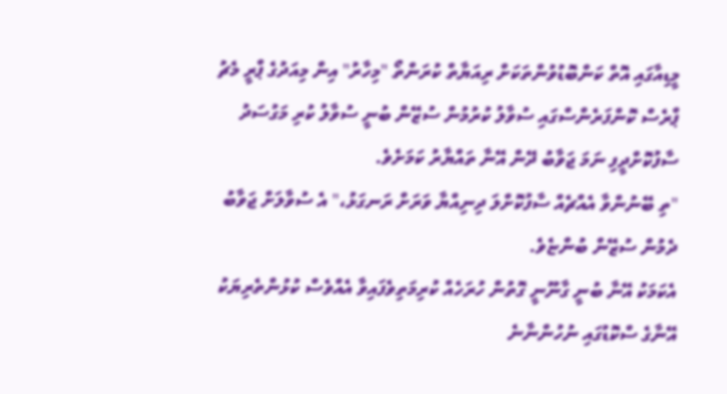މީޑިއާގައި އޮތް ކަންބޮޑުވުންތަކަށް ރިއަޔާތް ކުރަންތޯ "މިހާރު" އިން މިއަދުގެ ޕްރީ މެޗު ޕްރެސް ކޮންފަރެންސްގައި ސުވާލު ކުރުމުން ސުޒޭން ބުނީ ސުވާލު ކުރި މަގުސަދު ސާފުކޮށްދީފި ނަމަ ޖަވާބު ދޭން އޭނާ ތައްޔާރު ކަމަށެވެ.
"ތި ބޭނުންވާ އެއްޗެއް ސާފުކޮށްލަ ދިނިއްޔާ ވަރަށް ރަނގަޅު،" އެ ސުވާލަށް ޖަވާބު ދެމުން ސުޒޭން ބުންޏެވެ.
އެކަމަކު އޭނާ ބުނީ ގާނޫނީ ގޮތުން ހުރަހެއް ކުރިމަތިވެފައިވާ އެއްވެސް ކުޅުންތެރިޔަކު އޭނާގެ ސްކޮޑުގައި ނުހުންނާނެ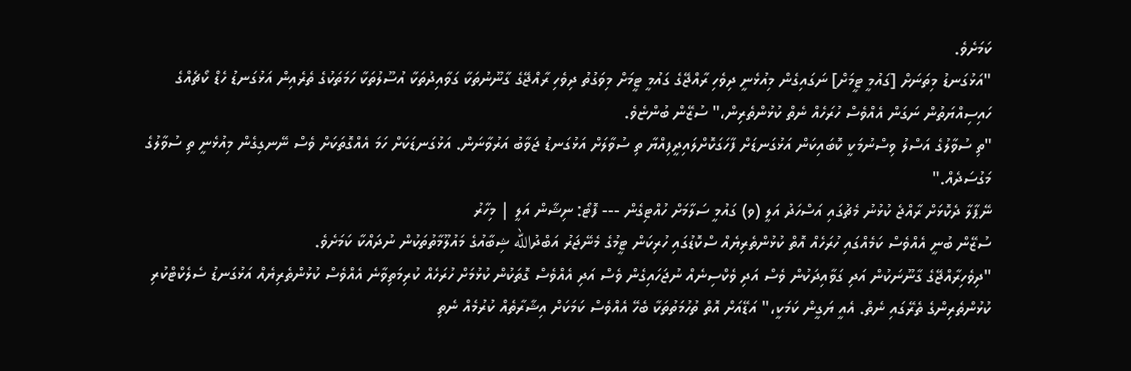ކަމަށެވެ.
"އަޅުގަނޑު މިތަނަށް [ގައުމީ ޓީމަށް] ނަގައިގެން މިއުޅެނީ ދިވެހި ރާއްޖޭގެ ގައުމީ ޓީމަށް މިވަގުތު ދިވެހި ރާއްޖޭގެ ގާނޫނުތަކާ ގަވާއިދުތަކާ އުސޫލުތަކާ ހަމަތަކުގެ ތެރެއިން އަޅުގަނޑު ހެޑް ކޯޗެއްގެ ހައިސިއްޔަތުން ނަގަން އެއްވެސް ހުރަހެއް ނެތް ކުޅުންތެރިން،" ސުޒޭން ބުންޏެވެ.
"ތި ސުވާލުގެ އަސްލު ވިސްނުމަކީ ކޮބައިކަން އަޅުގަނޑަށް ފާހަގަކޮށްލައިދީފިއްޔާ ތި ސުވާލަށް އަޅުގަނޑު ޖަވާބު އަރުވާނަން. އަޅުގަނޑަކަށް ހަމަ އެއްގޮތަކަށް ވެސް ނޭނގިގެން މިއުޅެނީ ތި ސުވާލުގެ މަގުސަދެއް."
ނޭޕާލާ ދެކޮޅަށް ރާއްޖެ ކުޅުނު މެޗުގައި އަސްހަދު އަލީ (ވ) ގައުމީ ސަލާމަށް ހުއްޓިގެން --- ފޮޓޯ: ނިޝާން އަލީ | މިހާރު
ސުޒޭން ބުނީ އެއްވެސް ކަމެއްގައި ހުރަހެއް އޮތް ކުޅުންތެރިޔެއް ސްކޮޑުގައި ހުރިކަން ޓީމުގެ މެނޭޖަރު އަބްދުالله ޝިބާއުގެ މައުލޫމާތުތަކުން ނުދައްކާ ކަމަށެވެ.
"ދިވެހިރާއްޖޭގެ ގާނޫނަކުން އަދި ގަވާއިދަކުން ވެސް އަދި ވެކްސިނެއް ނުޖަހައިގެން ވެސް އަދި އެއްވެސް ގޮތަކުން ކުޅުމަށް ހުރަހެއް ކުރިމަތިވާނެ އެއްވެސް ކުޅުންތެރިޔެއް އަޅުގަނޑު ސެލެކްޓްކުރި ކުޅުންތެރިންގެ ތެރޭގައި ނެތް. އެއީ ޔަގީން ކަމަކީ،" އަޑޭއަށް އޮތް ތުހުމަތުތަކާ ބެހޭ އެއްވެސް ކަމަކަށް އިޝާރާތެއް ކުރުމެއް ނެތި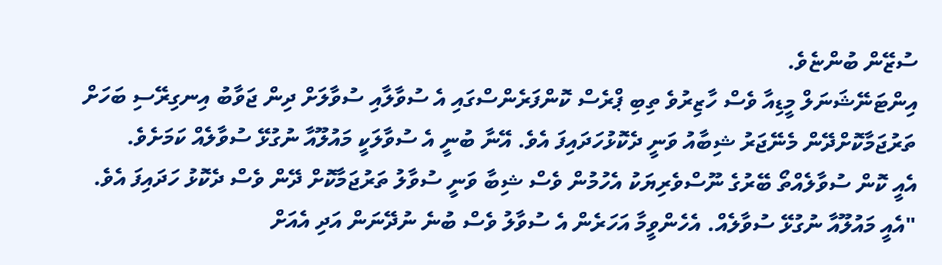ސުޒޭން ބުންޏެވެ.
އިންޓަނޭޝަނަލް މީޑިއާ ވެސް ހާޒިރުވެ ތިބި ޕްރެސް ކޮންފަރެންސްގައި އެ ސުވާލާއި ސުވާލަށް ދިން ޖަވާބު އިނގިރޭސި ބަހަށް ތަރުޖަމާކޮށްދޭން މެނޭޖަރު ޝިބާއު ވަނީ ދެކޮޅުހަދައިފަ އެވެ. އޭނާ ބުނީ އެ ސުވާލަކީ މައުލޫއާ ނުގުޅޭ ސުވާލެއް ކަމަށެވެ.
އެއީ ކޮން ސުވާލެއްތޯ ބޭރުގެ ނޫސްވެރިޔަކު އެހުމުން ވެސް ޝިބާ ވަނީ ސުވާލު ތަރުޖަމާކޮށް ދޭން ވެސް ދެކޮޅު ހަދައިފަ އެވެ.
"އެއީ މައުލޫއާ ނުގުޅޭ ސުވާލެއް. އެހެންވީމާ އަހަރެން އެ ސުވާލު ވެސް ބުނެ ނުދޭނަން އަދި އެއަށް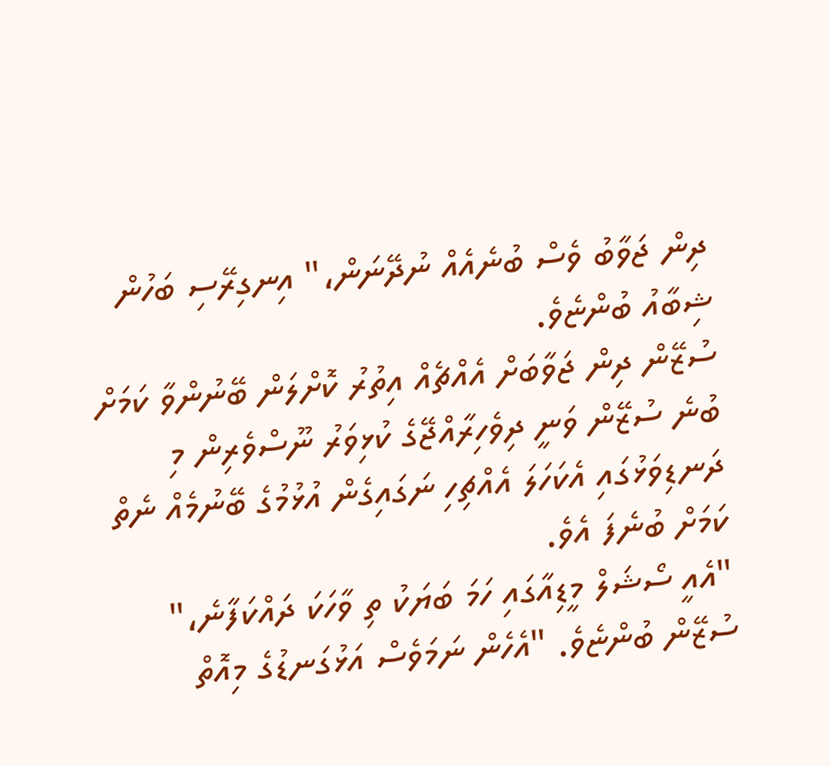ދިން ޖަވާބު ވެސް ބުނެއެއް ނުދޭނަން،" އިނގިރޭސި ބަހުން ޝިބާއު ބުންޏެވެ.
ސުޒޭން ދިން ޖަވާބަށް އެއްޗެއް އިތުރު ކޮށްލަން ބޭނުންވާ ކަމަށް ބުނެ ސުޒޭން ވަނީ ދިވެހިރާއްޖޭގެ ކުޅިވަރު ނޫސްވެރިން މި ދަނޑިވަޅުގައި އެކަހަލަ އެއްޗިހި ނަގައިގެން އުޅުމުގެ ބޭނުމެއް ނެތް ކަމަށް ބުނެފަ އެވެ.
"އެއީ ސޯޝަލް މީޑިއާގައި ހަމަ ބަޔަކު ތި ވާހަކަ ދައްކަފާނެ،" ސުޒޭން ބުންޏެވެ. "އެހެން ނަމަވެސް އަޅުގަނޑުގެ މިއޮތް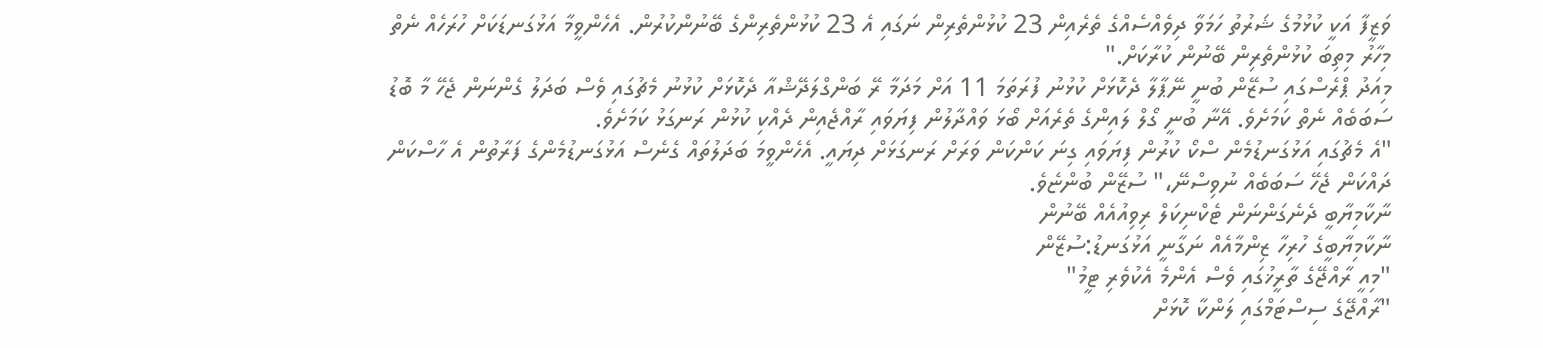ވަޒީފާ އަކީ ކުޅުމުގެ ޝަރުތު ހަމަވާ ދިވެއްސެއްގެ ތެރެއިން 23 ކުޅުންތެރިން ނަގައި އެ 23 ކުޅުންތެރިންގެ ބޭނުންކުރުން. އެހެންވީމާ އަޅުގަނޑަކަށް ހުރަހެއް ނެތް މިހާރު މިތިބަ ކުޅުންތެރިން ބޭނުން ކުރާކަށް."
މިއަދު ޕްރެސްގައި ސުޒޭން ބުނީ ނޭޕާލާ ދެކޮޅަށް ކުޅުނު ފުރަތަމަ 11 އަށް މަދަމާ ރޭ ބަންގްލަދޭޝްއާ ދެކޮޅަށް ކުޅުނު މެޗުގައި ވެސް ބަދަލު ގެންނަން ޖެހޭ މާ ބޮޑު ސަބަބެއް ނެތް ކަމަށެވެ. އޭނާ ބުނީ ގޯލް ލައިންގެ ތެރެއަށް ބޯޅަ ވައްދާލުން ފިޔަވައި ރާއްޖެއިން ދެއްކި ކުޅުން ރަނގަޅު ކަމަށެވެ.
"އެ މެޗުގައި އަޅުގަނޑުމެން ސްކޯ ކުރުން ފިޔަވައި ގިނަ ކަންކަން ވަރަށް ރަނގަޅަށް ދިޔައީ. އެހެންވީމަ ބަދަލުތައް ގެނެސް އަޅުގަނޑުމެންގެ ފަރާތުން އެ ހާސްކަން ދައްކަން ޖެހޭ ސަބަބެއް ނުވިސްނޭ،" ސުޒޭން ބުންޏެވެ.
ނާކާމިޔާބީ ދެނެގަންނަން ޓެކްނިކަލް ރިވިއުއެއް ބޭނުން
ނާކާމިޔާބީގެ ހުރިހާ ޒިންމާއެއް ނަގާނީ އަޅުގަނޑު:ސުޒޭން
"މިއީ ރާއްޖޭގެ ތާރީޚުގައި ވެސް އެންމެ އެކުވެރި ޓީމު"
"ރާއްޖޭގެ ސިސްޓަމްގައި ލަންކާ ކޮޅަށް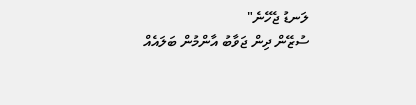ލަނޑު ޖެހޭނެ"
ސުޒޭން ދިން ޖަވާބު އާންމުން ބަލައެއް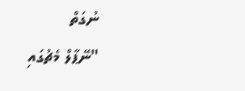ނުގަތް
"ނޭޕާލް މެޗުގައި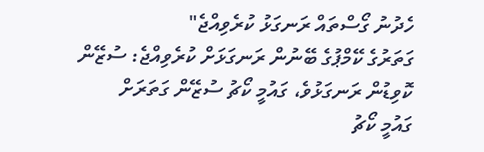ހެދުނު ގޯސްތައް ރަނގަޅު ކުރެވިއްޖެ"
ގަތަރުގެ ކޭމްޕުގެ ބޭނުން ރަނގަޅަށް ކުރެވިއްޖެ: ސުޒޭން
ކޮވިޑުން ރަނގަޅުވެ، ގައުމީ ކޯޗު ސުޒޭން ގަތަރަށް
ގައުމީ ކޯޗު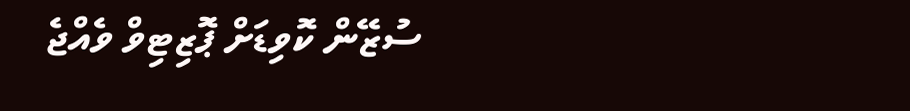ސުޒޭން ކޮވިޑަށް ޕޮޒިޓިވް ވެއްޖެ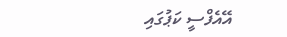އޭއެފްސީ ކަޕުގައި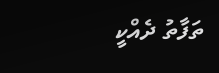ތަފާތު ދެއްކީ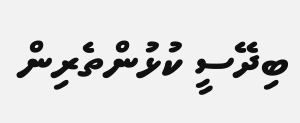ބިދޭސީ ކުޅުންތެރިން